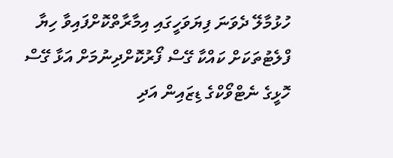ހުޅުމާލޭ ދެވަނަ ފިޔަވަހީގައި އިމާރާތްކޮށްފައިވާ ހިޔާ ފްލެޓުތަކަށް ކައްކާ ގޭސް ފޯރުކޮށްދިނުމަށް އަޅާ ގޭސް ހޮޅީގެ ނެޓްވޯކްގެ ޑިޒައިން އަދި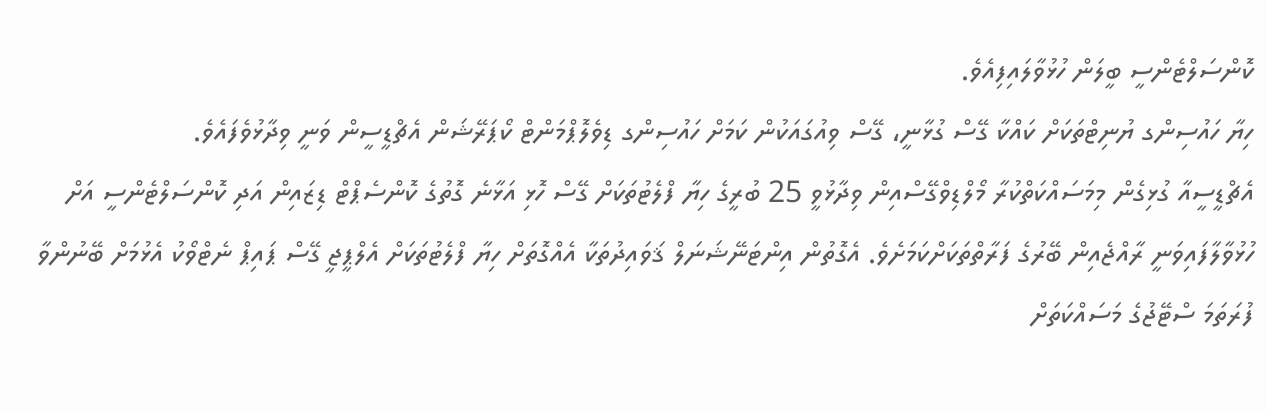ކޮންސަލްޓެންސީ ބީލަން ހުޅުވާލައިފިއެވެ.
ހިޔާ ހައުސިންގ ޔުނިޓްތަކަށް ކައްކާ ގޭސް ގުޅާނީ، ގޭސް ވިއުގައަކުން ކަމަށް ހައުސިންގ ޑިވެލޮޕްމަންޓް ކޯޕަރޭޝަން އެޗްޑީސީން ވަނީ ވިދާޅުވެފައެވެ.
އެޗްޑީސީއާ ގުޅިގެން މިމަސައްކަތްކުރާ މޯލްޑިވްގޭސްއިން ވިދާޅުވީ 25 ބުރީގެ ހިޔާ ފްލެޓުތަކަށް ގޭސް ހޮޅި އަޅާނެ ގޮތުގެ ކޮންސެޕްޓް ޑިޒައިން އަދި ކޮންސަލްޓެންސީ އަށް ހުޅުވާލާފައިވަނީ ރާއްޖެއިން ބޭރުގެ ފަރާތްތަކަށްކަމަށެވެ. އެގޮތުން އިންޓަނޭޝަނަލް ޤަވައިދުތަކާ އެއްގޮތަށް ހިޔާ ފްލެޓުތަކަށް އެލްޕީޖީ ގޭސް ޕައިޕް ނެޓްވޯކު އެޅުމަށް ބޭނުންވާ ފުރަތަމަ ސްޓޭޖުގެ މަސައްކަތަށް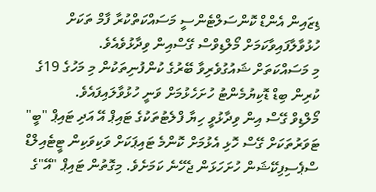ޑިޒައިން އެންޑް ކޮންސަލްޓެންސީ މަސައްކަތްކުރާ ފާމް ތަކަށް ހުޅުވާލާފައިވާކަމަށް މޯލްޑިވްސް ގޭސްއިން ވިދާޅުވެއެވެ.
މި މަސައްކަތަށް ޝައުގުވެރިވާ ބޭރުގެ ކުންފުނިތަކުން މި މަހުގެ 19ގެ ކުރިން ބިޑް ޑޮކިޔުމެންޓު ހުށަހެޅުމަށް ވަނީ ހުޅުވާލައިފައެވެ.
މޯލްޑިވް ގޭސް އިން ވިދާޅުވީ ހިޔާ ފްލެޓުތަކުގެ ޓައިޕް އޭ އަދި ޓައިޕް "ބީ" ޓަވަރުތަކަށް ގޭސް ހޮޅި އެޅުމަށް ކޮންމެ ޓައިޕަކަށް ވަކިވަކިން ޓީޓެއިލްޑް ސްޕެސިފިކޭޝަން ހުށަހަޅަން ޖެހޭނެ ކަމަށެވެ. މިގޮތުން ޓައިޕް "އޭ"ގެ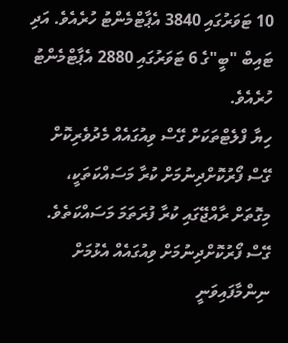10 ޓަވަރުގައި 3840 އެޕާޓްމެންޓު ހުރެއެވެ. އަދި ޓައިބް "ބީ"ގެ 6 ޓަވަރުގައި 2880 އެޕާޓްމެންޓު ހުރެއެވެ.
ހިޔާ ފްލެޓްތަކަށް ގޭސް ވިއުގައެއް މެދުވެރިކޮށް ގޭސް ފޯރުކޮށްދިނުމަށް ކުރާ މަސައްކަތަކީ، މިގޮތަށް ރާއްޖޭގައި ކުރާ ފުރަތަމަ މަސައްކަތެވެ. ގޭސް ފޯރުކޮށްދިނުމަށް ވިއުގައެއް އެޅުމަށް ނިންމާފައިވަނީ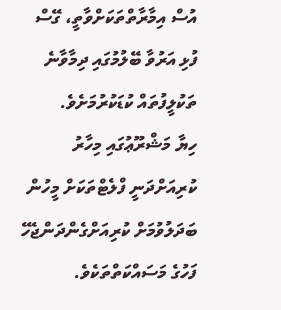އުސް އިމާރާތްތަކަށްވާތީ، ގޭސް ފުޅި އަރުވާ ބޭލުމުގައި ދިމާވާނެ ތަކުލީފުތައް ކުޑަކުރުމަށެވެ.
ހިޔާ މަޝްރޫޢުގައި މިހާރު ކުރިއަށްދަނީ ފްލެޓްތަކަށް މީހުން ބަދަލުވުމަށް ކުރިއަށްގެންދަންޖެހޭ ފަހުގެ މަސައްކަތްތަކެވެ.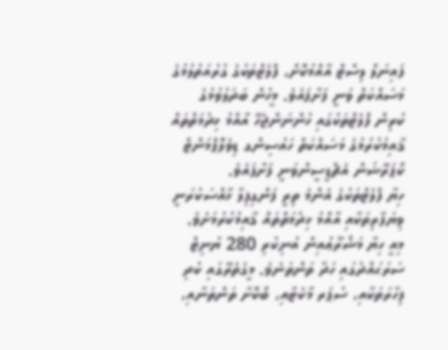ފައިނަލް ލިސްޓް އާއްމުކޮށް، ފްލެޓްތަކުގެ ގުރުއަތުލުމުގެ މަސައްކަތް ވަނީ ފަށާފައެވެ. މީހުން ބަދަލުވުމުގެ ކުރިން ފްލެޓްތަކުގައި ހުންނަންޖެހޭ އާއްމު ޚިދުމަތްތައް ޤާއިމުކުރުމުގެ މަސައްކަތް ހައުސިންގ ޑިވެލޮޕްމަންޓް ކޯޕަރޭޝަން އެޗްޑީސީންވަނީ ފަށާފައެވެ.
ހިޔާ ފްލެޓްތަކުގެ އެންމެ ތިރީ ފަންގިފިލާ ޚާއްސަކުރަނީ ވިޔަފާރިތަކާއި އާއްމު ޚިދުމަތްތައް ޤާއިމުކުރުމަށެވެ. މިއީ ހިޔާ މަޝްރޫޢުއިން އުނިކުރި 280 ޔުނިޓް ސަރަޙައްދުގައި ހަދާ ތަންތަނެވެ. މީގެތެރޭގައި ކުދި ފިހާރަތަކާއި، ސުޕަރ މާކެޓާއި، ބޯކޮށާ ތަންތަނާއި،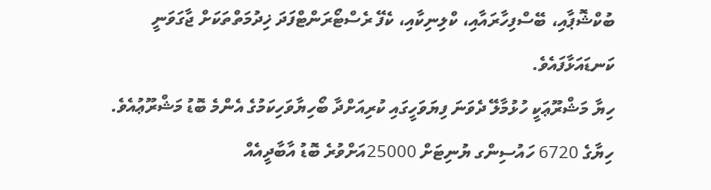ބުކްޝޮޕާއި، ބޭސްފިހާރައާއި، ކްލިނިކާއި، ކެފޭ ރެސްޓޯރަންޓްފަދަ ޚިދުމަތްތަކަށް ޖާގަވަނީ ކަނޑައަޅާފައެވެ.
ހިޔާ މަޝްރޫޢަކީ ހުޅުމާލޭ ދެވަނަ ފިޔަވަހީގައި ކުރިއަށްދާ ބޯހިޔާވަހިކަމުގެ އެންމެ ބޮޑު މަޝްރޫޢުއެވެ. ހިޔާގެ 6720 ހައުސިންގ ޔުނިޓަށް 25000އަށްވުރެ ބޮޑު އާބާދީއެއް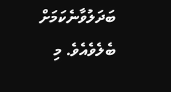ބަދަލުވާނެކަމަށް ބެލެވެއެވެ. މި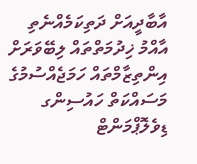އާބާދީއަށް ދަތިކަމެއްނެތި އާއްމު ޚިދުމަތްތައް ލިބޭވަރަށް އިންތިޒާމްތައް ހަމަޖެއްސުމުގެ މަސައްކަތް ހައުސިންގ ޑިވެލޮޕްމަންޓް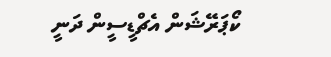ކޯޕަރޭޝަން އެޗްޑީސީން ދަނީ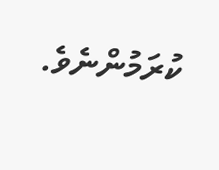ކުރަމުންނެވެ.